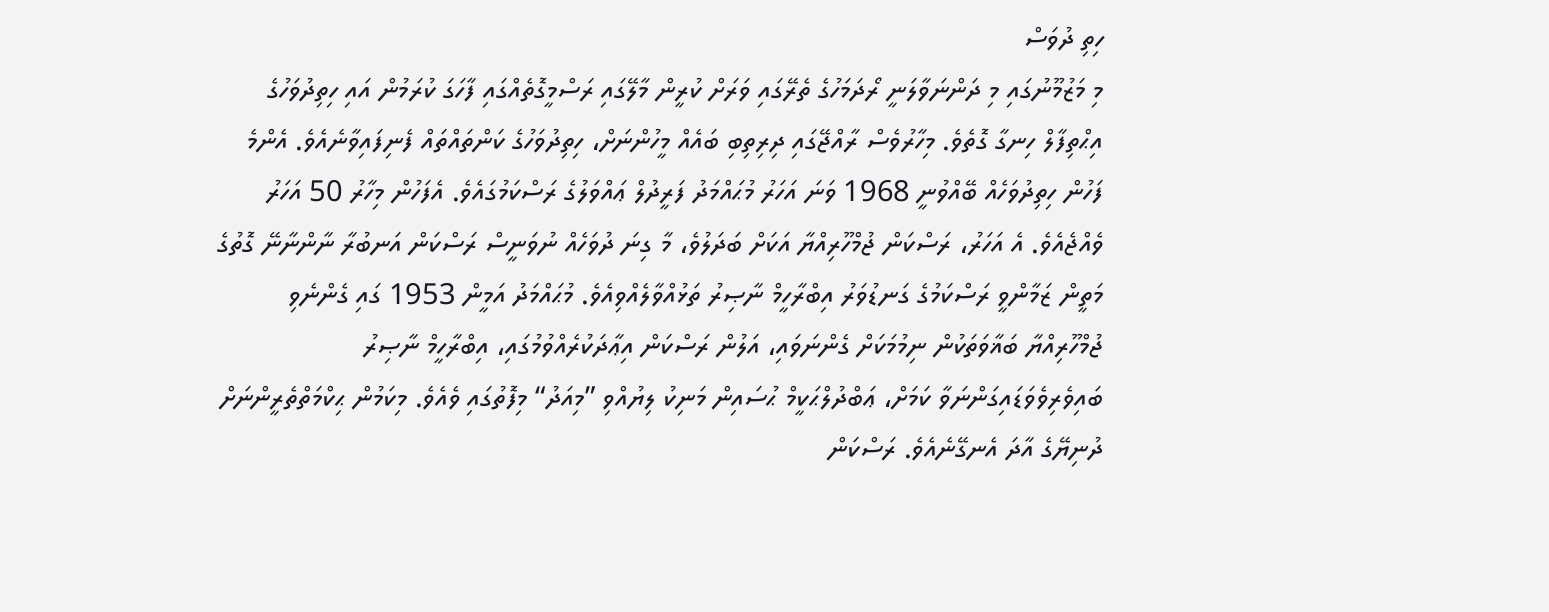ހިތި ދުވަސް
މި މަޒުމޫނުގައި މި ދަންނަވާލަނީ ރޯދަމަހުގެ ތެރޭގައި ވަރަށް ކުރީން މާލޭގައި ރަސްމީގޮތެއްގައި ފާހަގަ ކުރަމުން އައި ހިތިދުވަހުގެ އިޙްތިފާލް ހިނގާ ގޮތެވެ. މިހާރުވެސް ރާއްޖޭގައި ދިރިތިބި ބައެއް މީހުންނަށް، ހިތިދުވަހުގެ ކަންތައްތައް ފެނިފައިވާނެއެވެ. އެންމެ ފަހުން ހިތިދުވަހެއް ބޭއްވުނީ 1968 ވަނަ އަހަރު މުޙައްމަދު ފަރީދުލް ޢައްވަލުގެ ރަސްކަމުގައެވެ. އެފަހުން މިހާރު 50 އަހަރު ވެއްޖެއެވެ. އެ އަހަރު، ރަސްކަން ޖުމްހޫރިއްޔާ އަކަށް ބަދަލުވެ، މާ ގިނަ ދުވަހެއް ނުވަނީސް ރަސްކަން އަނބުރާ ނާންނާނޭ ގޮތުގެ މަތީން ޒަމާންވީ ރަސްކަމުގެ ގަނޑުވަރު އިބްރާހީމް ނާޞިރު ތަޅުއްވާލެއްވިއެވެ. މުޙައްމަދު އަމީން 1953 ގައި ގެންނެވި ޖުމްހޫރިއްޔާ ބަޣާވަތަކުން ނިމުމަކަށް ގެންނަވައި، އަލުން ރަސްކަން އިޢާދަކުރެއްވުމުގައި، އިބްރާހީމް ނާޞިރު ބައިވެރިވެވަޑައިގަންނަވާ ކަމަށް، ޢަބްދުލްޙަކީމް ޙުސައިން މަނިކު ލިޔުއްވި ”މިއަދު“ މިފޮތުގައި ވެއެވެ. މިކަމުން ޙިކްމަތްތެރީންނަށް ދުނިޔޭގެ އާދަ އެނގޭނެއެވެ. ރަސްކަން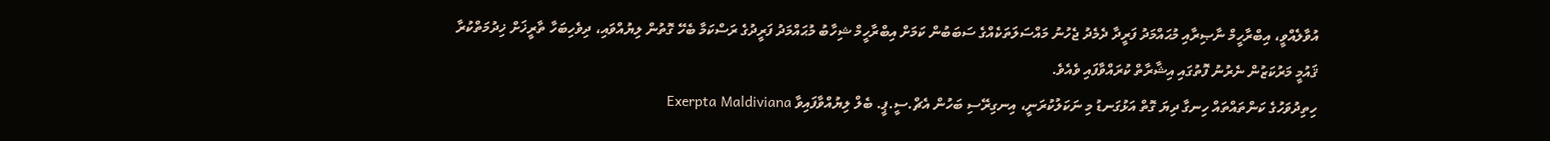އުވާލެއްވީ، އިބްރާހީމް ނާޞިރާއި މުޙައްމަދު ފަރީދާ ދެމެދު ޖެހުނު މައްސަލަތަކެއްގެ ސަބަބުން ކަމަށް އިބްރާހީމް ޝިހާބު މުޙައްމަދު ފަރީދުގެ ރަސްކަމާ ބެހޭ ގޮތުން ލިޔުއްވައި، ދިވެހިބަހާ ތާރީޚަށް ޚިދުމަތްކުރާ ޤައުމީ މަރުކަޒުން ނެރުނު ފޮތުގައި އިޝާރާތް ކުރައްވާފައި ވެއެވެ.
ހިތިދުވަހުގެ ކަންތައްތައް ހިނގާ ދިޔަ ގޮތް އަޅުގަނޑު މި ނަކަލުކުރަނީ، އިނގިރޭސި ބަހުން އެޗް.ސީ.ޕީ. ބެލް ލިޔުއްވާފައިވާ Exerpta Maldiviana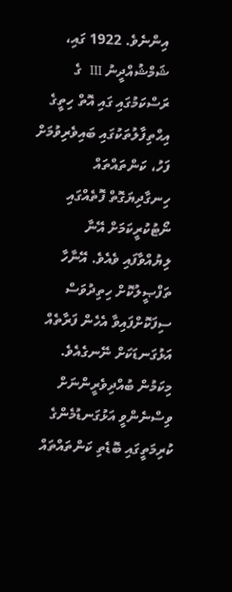އިންނެވެ. 1922 ގައި، ޝަމްޝުއްދީނު III  ގެ ރަސްކަމުގައި ގައި އޮތް ހިތީގެ އިޙްތިފާލުތަކުގައި ބައިވެރިވުމަށް ފަހު، ކަންތައްތައް ހިނގާދިޔަގޮތް ފޮތެއްގައި ނޯޓުކުރީކަމަށް އޭނާ ލިޔުއްވާފައި ވެއެވެ. އޭނާހާ ތަފްޞީލުކޮށް ހިތިދުވަސް ސިފަކޮށްފައިވާ އެހެން ފަރާތެއް އަޅުގަނޑަކަށް ނޭނގެއެވެ. މިކަމުން ބުއްދިވެރީންނަށް ވިސްނެންވީ އަޅުގަނޑުމެންގެ ކުރިމަތީގައި ބޮޑެތި ކަންތައްތައް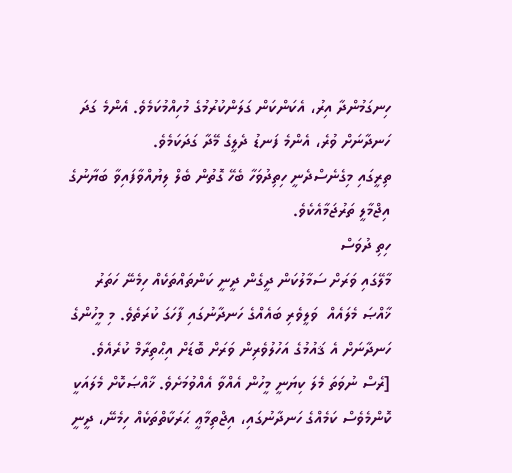ހިނގަމުންދާ އިރު، އެކަންކަން ގަލަންކުރުމުގެ މުހިއްމުކަމެވެ. އެންމެ ގަދަ ހަނދާނަށް ވުރެ، އެންމެ ފަނޑު ދެލީގެ މޭދާ ގަދަކަމެވެ.
ތިރީގައި މިގެނެސްދެނީ ހިތިދުވަހާ ބެހޭ ގޮތުން ބެލް ލިޔުއްވާފައިވާ ބަޔާނުގެ އިޖްމާލީ ތަރުޖަމާއެކެވެ.
ހިތި ދުވަސް
މާލޭގައި ވަރަށް ސަމާލުކަން ދީގެން ދީނީ ކަންތައްތަކެއް ހިމެނޭ ހަތަރު ޚާއްޞަ މެލައެއް  ވަލީވެރި ބައެއްގެ ހަނދާނުގައި ފާހަގަ ކުރަތެވެ. މި މީހުންގެ ހަނދާނަށް އެ ޤައުމުގެ އަހުލުވެރިން ވަރަށް ބޮޑަށް އިޙްތިރާމް ކުރެއެވެ. [ރެސް ނުވަތަ މެލަ ކިޔަނީ މީހުން އެއްވާ އެއްވުމަށެވެ. ޚާއްޞަކޮށް މެލައަކީ ކޮންމެވެސް ކަމެއްގެ ހަނދާނުގައި، އިޖްތިމާޢީ ޙަރަކާތްތަކެއް ހިމެނޭ، ދީނީ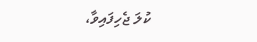ކުލަ ޖެހިފައިވާ،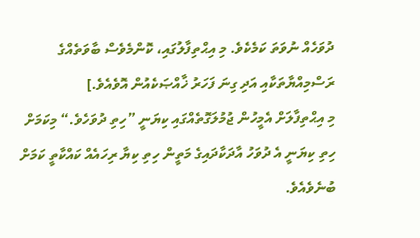ދުވަހެއް ނުވަތަ ކަމެކެވެ. މި އިޙްތިފާލުގައި، ކޮންމެވެސް ބާވަތެއްގެ ރަސްމިއްޔާތަކާއި އަދި ގިނަ ފަހަރު ޚާއްޞަކެއުން އޮވެއެވެ.]
މި އިޙްތިފާލަށް އެމީހުން ޖުމުލަގޮތެއްގައި ކިޔަނީ ”ހިތި ދުވަހެވެ.“ މިކަމަށް ހިތި ކިޔަނީ އެ ދުވަހު އާދަކާދައިގެ މަތީން ހިތި ކިޔާ ރިހައެއް ކައްކާތީ ކަމަށް ބުނެވެއެވެ.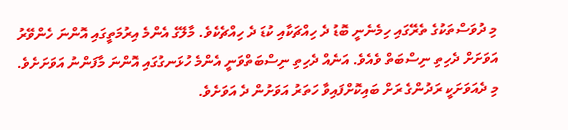މި ދުވަސްތަކުގެ ތެރޭގައި ހިމެނެނީ ބޮޑު ދެ ހިއްޗަކާއި ކުޑަ ދެ ހިއްޗެކެވެ. މާލޭގެ އެންމެ އިރުމަތީގައި އޮންނަ ހެންވޭރު އަވަށަށް ދެހިތި ނިސްބަތް ވެއެވެ. އަނެއް ދެހިތި ނިސްބަތްވަނީ އެންމެ ހުޅަނގުގައި އޮންނަ މާފަންނު އަވަށަށެވެ. މި ދެއަވަށަކީ ރަދުންގެ ރަށް ބައިކޮށްފައިވާ ހަތަރު އަވަށުން ދެ އަވަށެވެ.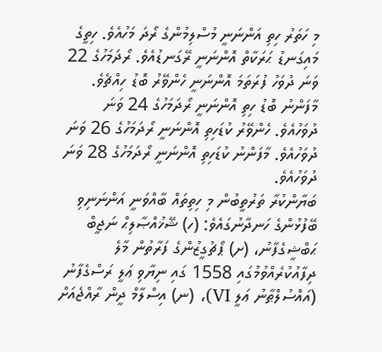މި ހަތަރު ހިތި އަންނަނީ މުސްލިމުންގެ ރޯދަ މަހުއެވެ. ހިތީގެ މައިގަނޑު ޙަރަކާތް އޮންނަނީ ރޭގަނޑުއެވެ. ރޯދަމަހުގެ 22 ވަނަ ދުވަހު ފުރަތަމަ އޮންނަނީ ހެންވޭރު ބޮޑު ހިއްޗެވެ. މާފަންނު ބޮޑު ހިތި އޮންނަނީ ރޯދަމަހުގެ 24 ވަނަ ދުވަހުއެވެ. ހެންވޭރު ކުޑަހިތި އޮންނަނީ ރޯދަމަހުގެ 26 ވަނަ ދުވަހުއެވެ. މާފަންނު ކުޑަހިތި އޮންނަނީ ރޯދަމަހުގެ 28 ވަނަ ދުވަހުއެވެ.
ބަޔާންކުރާ ތަރުތީބުން މި ހިތިތައް ބާއްވަނީ އަންނަނިވި ބޭފުޅުންގެ ހަނދާނުގައެވެ: (ހ) ޝޭޚުއްޞާލިޙް ނަޖީބް ޙަބްޝީގެފާނު، (ށ) ޕޯޗުގީޒުންގެ ފަރާތުން މާލެ ދިފާއުކުރެއްވުމުގައި 1558 ގައި ނިޔާވި ޢަލީ ރަސްގެފާނު (އައްސުލްޠާނު ޢަލީ VI)، (ނ) އިސްލާމް ދީން ރާއްޖެއަށް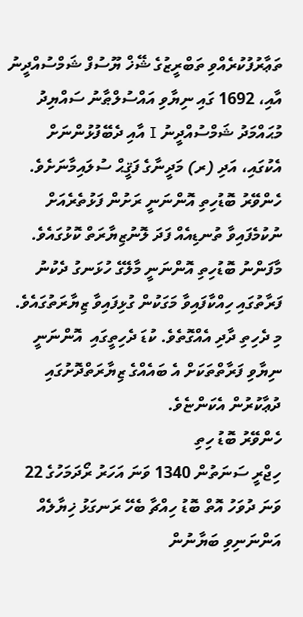ތަޢާރުފުކުރެއްވި ތަބްރީޒުގެ ޝޭޚް ޔޫސުފް ޝަމްސުއްދީނު އާއި، 1692 ގައި ނިޔާވި އައްސުލްޠާނު ސައްޔިދު މުޙައްމަދު ޝަމްސުއްދީނު I އާއި ދެބޭފުޅުންނަށް އެކުގައި، އަދި (ރ) މަދީނާގެ ފަޤީޙް ސުލައިމާނަށެވެ.
ހެންވޭރު ބޮޑުހިތި އޮންނަނީ ރަށުން ފަޅުތެރެއަށް ނުކުމެފައިވާ ތުނޑިއެއް ފަދަ ލޮނުޒިޔާރަތް ކޮޅުގައެވެ. މާފަންނު ބޮޑުހިތި އޮންނަނީ މާލޭގެ ހުޅަނގު ދެކުނު ފަރާތުގައި ހިއްކާފައިވާ މަގަކުން ގުޅިފައިވާ ޒިޔާރަތުގައެވެ. މި ދެހިތި ދާދި އެއްގޮތެވެ. ކުޑަ ދެހިތީގައި  އޮންނަނީ ނިޔާވި ފަރާތްތަކަށް އެ ބައެއްގެ ޒިޔާރަތްދޮށުގައި ދުޢާކުރުން އެކަންޏެވެ.
ހެންވޭރު ބޮޑު ހިތި
ހިޖްރީ ސަނަތުން 1340 ވަނަ އަހަރު ރޯދަމަހުގެ 22 ވަނަ ދުވަހު އޮތް ބޮޑު ހިއްޗާ ބެހޭ ރަނގަޅު ޚިޔާލެއް އަންނަނިވި ބަޔާނުން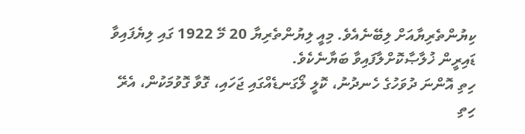ކިޔުންތެރިޔާއަށް ލިބޭނެއެވެ. މިއީ ލިޔުންތެރިޔާ 20 މޭ 1922 ގައި ލިޔެފައިވާ ޑައިރީން ޚުލާޞާކޮށްލާފައިވާ ބަޔާނެކެވެ.
ހިތި އޮންނަ ދުވަހުގެ ހެނދުނު، ކޮލީ ލޯގަނޑެއްގައި ޖަހައި، ގޮވާ ގޮވުމަކުން، އެރޭ ހިތި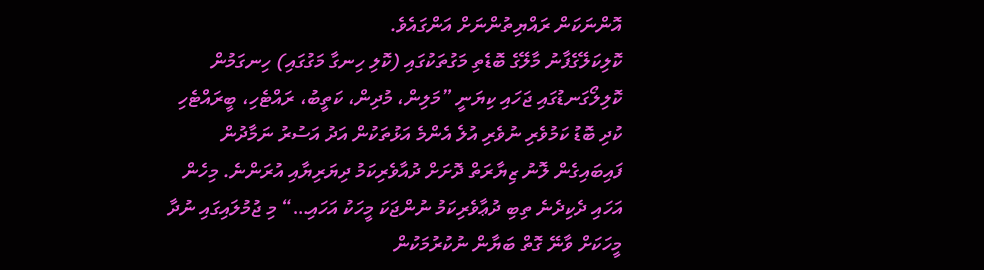އޮންނަކަން ރައްޔިތުންނަށް އަންގައެވެ.
ކޮލިކަލޭގެފާނު މާލޭގެ ބޮޑެތި މަގުތަކުގައި (ކޮލި ހިނގާ މަގުގައި) ހިނގަމުން ކޮލިލޯގަނޑުގައި ޖަހައި ކިޔަނީ ”މަލިން، މުދިން، ކަތީބު، ރައްޓެހި، ބީރައްޓެހި ކުދި ބޮޑު ކަމުވެރި ނުވެރި އުލެ އެންމެ އަޅުތަކުން އަދު އަސުރު ނަމާދުން ފައިބައިގެން ލޮނު ޒިޔާރަތް ދޮށަށް ދުއާވެރިކަމު ދިޔަރިޔާއި އުރަންނެ. މިހެން އަހައި ދެކިދެނެ ތިބި ދުޢާވެރިކަމު ނުންޖަކަ މީހަކު އަހައި…“ މި ޖުމުލައިގައި ނުދާ މީހަކަށް ވާނޭ ގޮތް ބަޔާން ނުކުރުމަކުން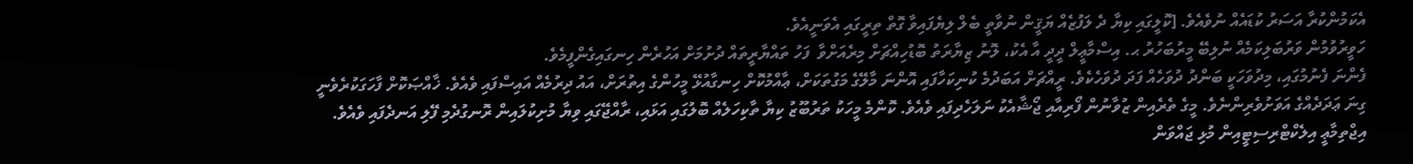އެކަމުންކުރާ އަސަރު ކުޑައެއް ނުވެއެވެ. [ކޮލީގައި ކިޔާ ދެ ލަފުޒެއް ޔަޤީން ނުވާތީ ބެލް ލިޔެފައިވާ ގޮތް ތިރީގައި އެވަނީއެވެ.
ހަވީރުވުމުން ވަރުބަލިކަމެއް ނުލިބޭ މީރުބަހުރު ޙ. އިސްމާޢީލް ދީދީ އާ އެކު، ލޮނު ޒިޔާރަތު ބޮޑުހިއްޗަށް މިރެއަށްވާ  ފަހު ތައްޔާރީތައް ދުށުމަށް އަހުރެން ހިނގައިގެންފީމެވެ.
ފެންނަ ފެނުމުގައި، މިދުވަހަކީ ބަންދު ދުވަހެއް ފަދަ ދުވަހެކެވެ. ރީއްޗަށް އަބަދުމެ ކުނިކަހާފައި އޮންނަ މާލޭގެ މަގުތަކަށް، ޢާއްމުކޮށް ހިނގާއުޅޭ މީހުންގެ އިތުރަށް، އައު ދިރުމެއް އައިސްފައި ވެއެވެ. ޚާއްޞަކޮށް ފާހަގަކުރެވެނީ ގިނަ ޢަދަދެއްގެ އަވަށުވެރިންނެވެ. މީގެ ތެރެއިން ޒުވާނުން ފޯރިއާއި ޖޯޝާއެކު ނަލަހެދިފައި ވެއެވެ. ކޮންމެ މީހަކު ތަރުބޫޒު ކިޔާ ތާކިހަލެއް ބޮލުގައި އަޅައި، ރާއްޖޭގައި ވިޔާ މުށިކުލައިން ރޮނގުދެމި ފޭލި އަނދެފައި ވެއެވެ. އިޖްތިމާޢީ އިލެކްޓްރިސިޓީއިން މުޅި ޖައްވަން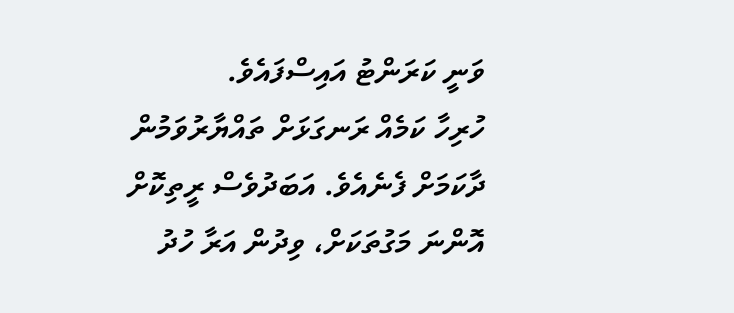ވަނީ ކަރަންޓު އައިސްފައެވެ.
ހުރިހާ ކަމެއް ރަނގަޅަށް ތައްޔާރުވަމުން ދާކަމަށް ފެނެއެވެ. އަބަދުވެސް ރީތިކޮށް އޮންނަ މަގުތަކަށް، ވިދުން އަރާ ހުދު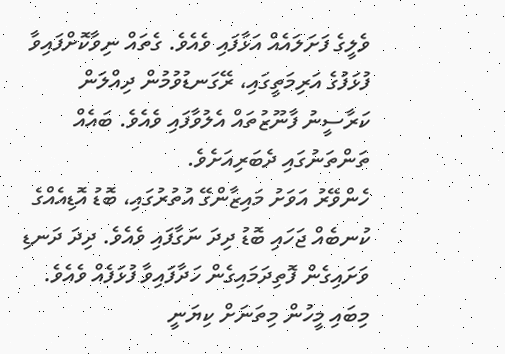ވެލީގެ ފަށަލައެއް އަޅާފައި ވެއެވެ. ގެތައް ނިވާކޮށްފައިވާ ފުޅަފުގެ އަރިމަތީގައި، ރޭގަނޑުވުމުން ދިއްލަން ކަރާސީނު ފާނޫޒުތައް އެލުވާފައި ވެއެވެ. ބައެއް ތަންތަނުގައި ދެބަރިއަށެވެ.
ހެންވޭރު އަވަށު މައިޒާންގޭ އުތުރުގައި، ބޮޑު އޮޑިއެއްގެ ކުނބެއް ޖަހައި ބޮޑު ދިދަ ނަގާފައި ވެއެވެ. ދިދަ ދަނޑި ވަށައިގެން ފޮތިދަމައިގެން ހަދާފައިވާ ފުޅަފެއް ވެއެވެ. މިބައި މީހުން މިތަނަށް ކިޔަނީ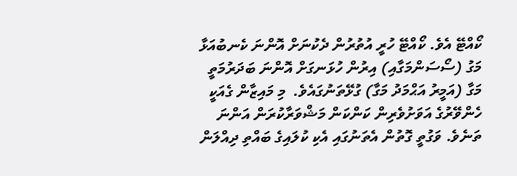ކޯއްޓޭ އެވެ. ކޯއްޓޭ ހުރީ އުތުރުން ދެކުނަށް އޮންނަ ކެނބުއަޅާ މަގު (ސޯސަންމަގާއި) އިރުން ހުޅަނގަށް އޮންނަ ބަދަރުމަތީ މަގާ (އަމީރު އަޙްމަދު މަގާ) ގުޅޭތަނުގައެވެ.  މި މައިޒާން ގެއަކީ ހެންވޭރުގެ އަވަށުވެރިން ކަންކަން މަޝްވަރާކުރަން އަންނަ ތަނެވެ. ވަގުތީ ގޮތުން އެތަނުގައި އެކި ކުލައިގެ ބައްތި ދިއްލަން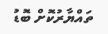ތައްޔާރުކޮށް ބޮޑު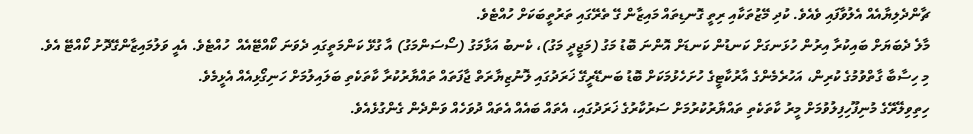ޗާންދެލިޔާއެއް އެލުވާފައި ވެއެވެ. ކުދި މޭޒުތަކާއި ރިތީ ގޮނޑިތައް މައިޒާން ގޭ ތެރޭގައި ތަރުތީބަކަށް ހުއްޓެވެ.
މާލެ ދެބަޔަށް ބައިކުރާ އިރުން ހުޅަނގަށް ކަނޑުން ކަނޑަށް އޮންނަ ބޮޑު މަގު (މަޖީދީ މަގު)، ކެނބު އަޅާމަގު (ސޯސަންމަގު) އާ ގުޅޭ ކަންމަތީގައި ދެވަނަ ކޯއްޓޭއެއް  ހުއްޓެވެ. އެއީ ވަލުމައިޒާންގޭދޮށު ކޯއްޓޭ އެވެ.
މި ހިސާބާ ގާތްވުމުގެ ކުރިން، އަހުރެމެންގެ އާރުކާޓީގެ ހުށަހެޅުމަކަށް ބޮޑު ބަނޑޭރީގޭ ޚަރަދުގައި ލޮނުޒިޔާރަތް ޖާފަތައް ތައްޔާރުކުރާ ކާތަކެތި ބަލައިލުމަށް ހަނިގޯޅިއެއް އެޅީމެވެ.
ހިތިވިލޭރޭގެ މުނިފޫހިފިލުވުމަށް މީރު ކާތަކެތި ތައްޔާރުކުރުމަށް ސަރުކާރުގެ ޚަރަދުގައި، އެތައް ބައެއް އެތައް ދުވަހެއް ވަންދެން ގެންގުޅެއެވެ.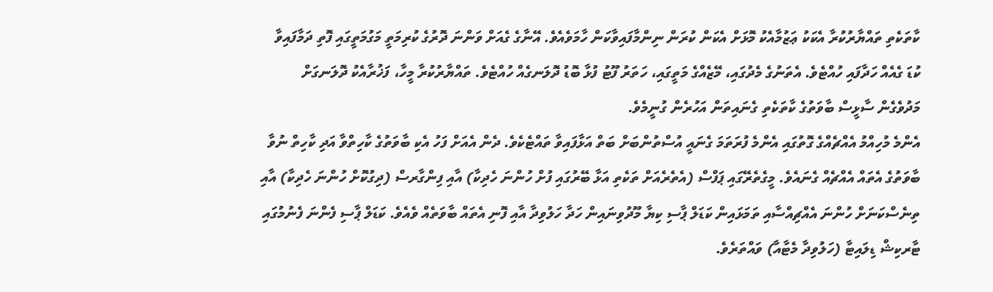ކާތަކެތި ތައްޔާރުކުރާ އެކަކު ޢަޒުމާއެކު މޮޅަށް އެކަން ކުރަން ނިންމާފައިވާކަން ހާމަވެއެވެ. އޭނާގެ ގެއަށް ވަންނަ ދޮރުގެ ކުރިމަތީ މަގުމަތީގައި ފޮތި ދަމާފައިވާ ކުޑަ ގެއެއް ހަދާފައި ހުއްޓެވެ. އެތަނުގެ މެދުގައި، މޭޒެއްގެ މަތީގައި، ހަތަރު ފޫޓު ފުޅާ ބޮޑު ދޮލަނގެއް ހުއްޓެވެ. ތައްޔާރުކުރާ މީހާ، ފަޚުރާއެކު ދޮލަނގަށް މަދުވެގެން ސާޅީސް ބާވަތުގެ ކާތަކެތި ގެނައިތަން އަހުރެން ގުނީމެވެ.
އެންމެ މުހިއްމު އެއްޗެއްގެ ގޮތުގައި އެންމެ ފުރަތަމަ ގެނައީ އުސްތުންބަށް ބަތް އަޅާފައިވާ ތައްޓެކެވެ. ދެން އެއަށް ފަހު އެކި ބާވަތުގެ ކާހިތްވާ އަދި ކާހިތް ނުވާ ބާވަތުގެ އެތައް އެއްޗެއް ގެނައެވެ. މީގެތެރޭގައި ޕަފްސް (އެތެރެއަށް ތަކެތި އަޅާ ބޭރުގައި ފުށް ހުންނަ ހެދިކާ) އާއި ފިންގާރސް (ދިގުކޮށް ހުންނަ ހެދިކާ) އާއި ތިނެސްކަނަށް ހުންނަ އެއްޗިއްސާއި ތަމަޅައިން ކަޑަލް ޕާސި ކިޔާ މޫދުވިނައިން ހަދާ ހަލުވިދާ އާއި ފޮނި އެތައް ބާވަތެއް ވެއެވެ. ކަޑަލް ޕާސި ފެންނަ ފެނުމުގައި ޓާރކިޝް ޑިލައިޓާ (ހަލުވިދާ މެޓާއާ) ވައްތަރެވެ.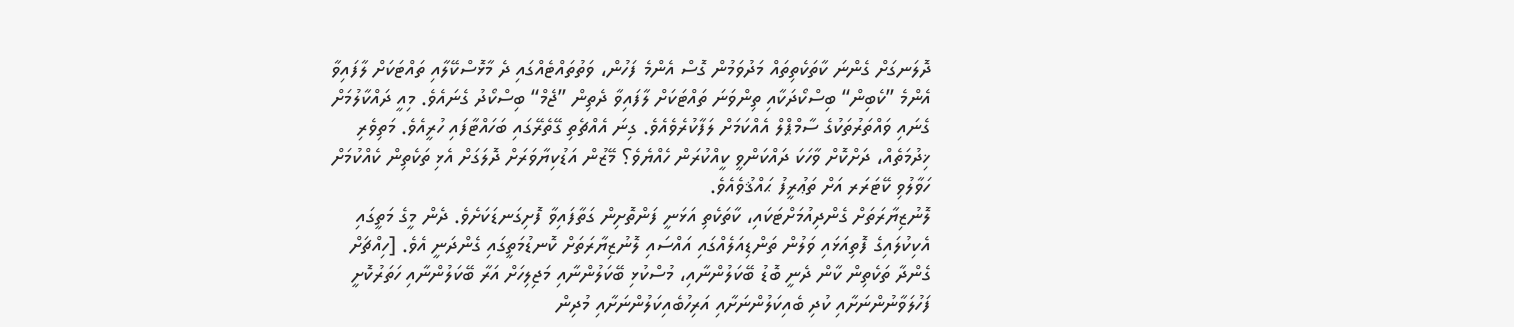ދޮލަނގަށް ގެންނަ ކާތަކެތިތައް މަދުވަމުން ގޮސް އެންމެ ފަހުން، ވަތުތައްޓެއްގައި ދެ މާޅޮސްކޭލާއި ތައްޓަކަށް ލާފައިވާ އެންމެ ”ކެބިން“ ބިސްކޯދަކާއި ތިންވަނަ ތައްޓަކަށް ލާފައިވާ ދެތިން ”ޖެމް“ ބިސްކޯދު ގެނައެވެ. މިއީ ދައްކާލުމަށް ގެނައި ވައްތަރުތަކުގެ ސާމްޕްލް އެއްކަމަށް ލަފާކުރެވެއެވެ. ގިނަ އެއްޗެތި ގޭތެރޭގައި ބަހައްޓާފައި ހުރީއެވެ. މަތިވެރި ޚިދުމަތެއް، ދަށްކޮށް ވާހަކަ ދައްކަންވީ ކީއްކުރަން ހެއްޔެވެ؟ މޭޒުން އަޑުކިޔާވަރަށް ދޮލަގަށް އެޅި ތަކެތިން ކެއްކުމަށް ހަވާލުވި ކޭޓަރަރ އަށް ތަޢުރީފު ޙައްޤުވެއެވެ.
ލޮނުޒިޔާރަތަށް ގެންދިއުމަށްޓަކައި، ކާތަކެތި އަޅަނީ ފަންތޮށިން ގަތާފައިވާ ފޮށިގަނޑަކަށެވެ. ދެން މީގެ މަތީގައި އެކިކުލައިގެ ފޮތިއަޅައި ވަލުން ތަންޑިއަލެއްގައި އައްސައި ލޮނުޒިޔާރަތަށް ކޮނޑުމަތީގައި ގެންދަނީ އެވެ. [ހިއްޗަށް ގެންދާ ތަކެތިން ކާން ދެނީ ބޮޑު ބޭކަލުންނާއި، މުސްކުޅި ބޭކަލުންނާއި މަޖިލިހަށް އަރާ ބޭކަލުންނާއި ހަތަރުކޮށީ ފަހުލަވާނުންނަށާއި ކުދި ބެއިކަލުންނަށާއި އަރިހުބެއިކަލުންނަށާއި މުދިން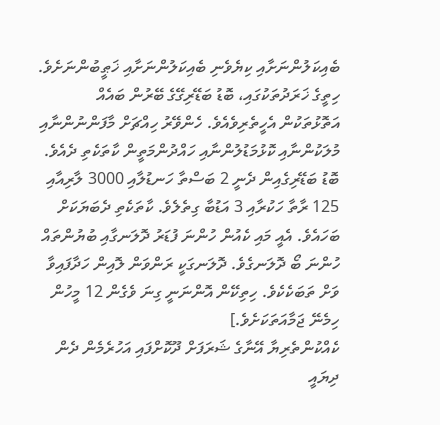ބެއިކަލުންނަށާއި ކިޔެވެނި ބެއިކަލުންނަށާއި ޚަޠީބުންނަށެވެ. ހިތީގެ ޚަރަދުތަކުގައި، ބޮޑު ބަޑޭރިގޭގެ ބޭރުން ބައެއް އަތޮޅުތަކުން އެހީތެރިވެއެވެ. ހެންވޭރު ހިއްޗަށް މާފަންނުންނާއި މުލަކުންނާއި ކޮޅުމަޑުލުންނާއި ހައްދުންމަތީން ކާތަކެތި ދެއެވެ. ބޮޑު ބަޑޭރިގެއިން ދެނީ 2 ބަސްތާ ހަނޑުލާއި 3000 ލާރިއާއި 125 ރާތާ ހަކުރާއި 3 އަޑުބާ ގިތެލެވެ. ކާތަކެތި ދެބަޔަކަށް ބަހައެވެ. އެއީ މައި ކެއުން ހުންނަ ފުޑަރު ދޮލަނގާއި ބުޔުންތައް ހުންނަ ބޯ ދޮލަނގެވެ. ދޮލަނގަކީ ރަންވަން ލޮއިން ހަދާފައިވާ ވަށް ތަބަކެކެވެ. ހިތިކޭން އޮންނަނީ ގިނަ ވެގެން 12 މީހުން ހިމެނޭ ޖަމާއަތަކަށެވެ.]
ކެއްކުންތެރިޔާ އޭނާގެ ޝަރަފަށް ދޫކޮށްފައި އަހުރެމެން ދެން ދިޔައީ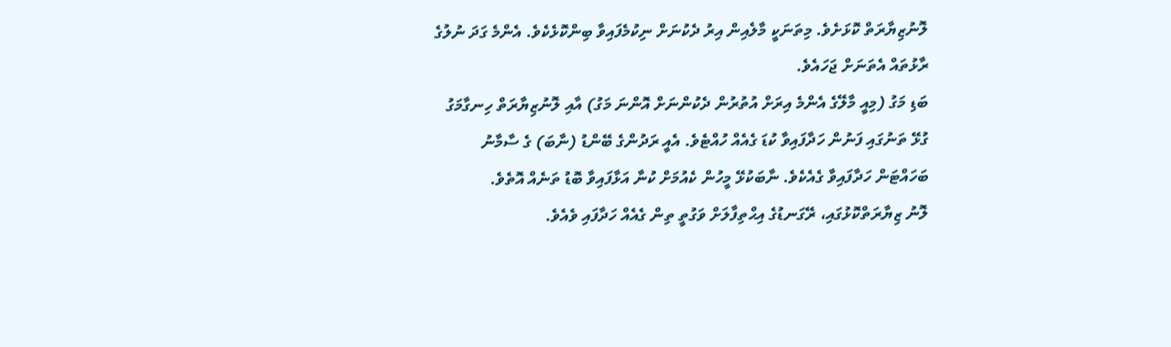ލޮނުޒިޔާރަތް ކޮޅަށެވެ. މިތަނަކީ މާލެއިން އިރު ދެކުނަށް ނިކުމެފައިވާ ބިންކޮޅެކެވެ. އެންމެ ގަދަ ނުލުގެ ރާޅުތައް އެތަނަށް ޖަހައެވެ.
ބަޑި މަގު (މިއީ މާލޭގެ އެންމެ އިރަށް އުތުރުން ދެކުންނަށް އޮންނަ މަގު) އާއި ލޮނުޒިޔާރަތް ހިނގާމަގު ގުޅޭ ތަނުގައި ފަނުން ހަދާފައިވާ ކުޑަ ގެއެއް ހުއްޓެވެ. އެއީ ރަދުންގެ ބޭންޑު (ނާބަ) ގެ ސާމާނު ބަހައްޓަން ހަދާފައިވާ ގެއެކެވެ. ނާބަކުޅޭ މީހުން ކެއުމަށް ކުނާ އަޅާފައިވާ ބޮޑު ތަނެއް އޮތެވެ.
ލޮނު ޒިޔާރަތްކޮޅުގައި، ރޭގަނޑުގެ އިޙްތިފާލަށް ވަގުތީ ތިން ގެއެއް ހަދާފައި ވެއެވެ.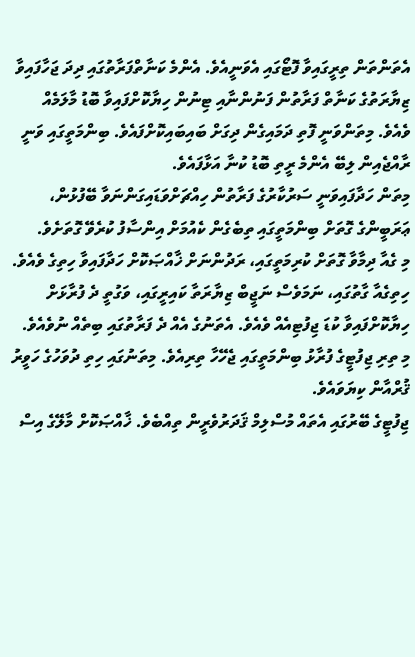އެތަންތަން ތިރީގައިވާ ފޮޓޯގައި އެވަނީއެވެ. އެންމެ ކަނާތްފަރާތުގައި ދިދަ ޖަހާފައިވާ ޒިޔާރަތުގެ ކަނާތް ފަރާތުން ފަނުންނާއި ޓިނުން ހިޔާކޮށްފައިވާ ބޮޑު މާލަމެއް ވެއެވެ. މިތަންވަނީ ފޮތި ދަމައިގެން ދިގަށް ބައިބައިކޮށްފައެވެ. ބިންމަތީގައި ވަނީ ރާއްޖެއިން ލިބޭ އެންމެ ރީތި ބޮޑު ކުނާ އަޅާފައެވެ.
މިތަން ހަދާފައިވަނީ ސަރުކާރުގެ ފަރާތުން ހިއްޗަށްވަޑައިގަންނަވާ ބޭފުޅުން، ޢަރަބީންގެ ގޮތަށް ބިންމަތީގައި ތިބެގެން ކެއުމަށް އިންސާފު ކުރެވޭ ގޮތަށެވެ.
މި ގެއާ ދިމާވާ ގޮތަށް ކުރިމަތީގައި، ރަދުންނަށް ޚާއްޞަކޮށް ހަދާފައިވާ ހިތިގެ ވެއެވެ.
ހިތިގެއާ ގާތުގައި، ނަމަވެސް ނަޖީބް ޒިޔާރަތާ ކައިރީގައި، ވަގުތީ ދެ ފުރާޅަށް ހިޔާކޮށްފައިވާ ކުޑަ ޖިފުޓިއެއް ވެއެވެ. އެތަނުގެ އެއް ދެ ފަރާތުގައި ބިތެއް ނުވެއެވެ. މި ތިރި ޖިފުޓީގެ ފުރާޅު ބިންމަތީގައި ޖެހޭހާ ތިރިއެވެ. މިތަނުގައި ހިތި ދުވަހުގެ ހަވީރު ޤުރްއާން ކިޔަވައެވެ.
ޖިފުޓީގެ ބޭރުގައި އެތައް މުސްލިމް ޤަދަރުވެރީން ތިއްބެވެ. ޚާއްޞަކޮށް މާލޭގެ އިސް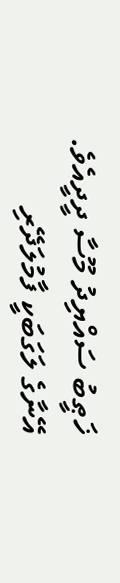ޚަޠީބު ސައްޔިދު މޫސާ ދީދީއެވެ. އޭނާގެ ލަގަބަކީ ފާމުލަދޭރި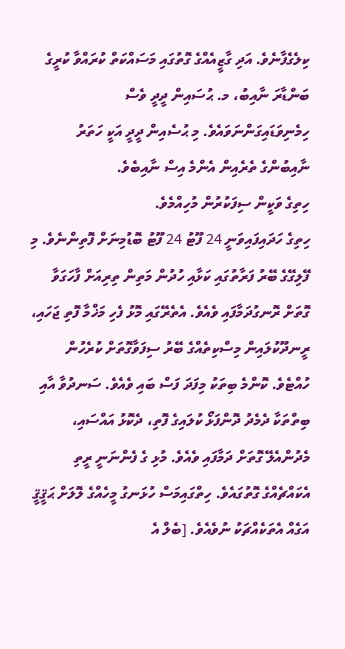ކިލެގެފާނެވެ. އަދި ގާޒީއެއްގެ ގޮތުގައި މަސައްކަތް ކުރައްވާ ކުރީގެ ބަންޑާރަ ނާއިބު، މ. ޙުސައިން ދީދީ ވެސް ހިމެނިވަޑައިގަންނަވައެވެ. މި ޙުސެއިން ދީދީ އަކީ ހަތަރު ނާއިބުންގެ ތެރެއިން އެންމެ އިސް ނާއިބެވެ.
ހިތިގެ ވަކީން ސިފަކުރުން މުހިއްމެވެ.
ހިތިގެ ހަދައިފައިވަނީ 24 ފޫޓު 24 ފޫޓު ބޮޑުމިނަށް ފޮތިންނެވެ. މި ފޭލިގޭގެ ބޭރު ފަރާތުގައި ކަޅާއި ހުދުން މަތިން ތިރިއަށް ފާހަގަވާ ގޮތަށް ރޮނގުދަމާފައި ވެއެވެ. އެތެރޭގައި މޮޅު ފެހި މަޚްމާ ފޮތި ޖަހައި، ރީނދޫކުލައިން މިސްކިތެއްގެ ބޭރު ސިފަވާގޮތަށް ކުރެހުން ހުއްޓެވެ. ކޮންމެ ބިތަކު މިފަދަ ފަސް ބައި ވެއެވެ. ސަނދުވާ އާއި ބިތްތަކާ ދެމެދު ދޮންފަޅޯ ކުލައިގެ ފޮތި، ދެކޮޅު އައްސައި، މެދުންއެލޭ ގޮތަށް ދަމާފައި ވެއެވެ. މުޅި ގެ ފެންނަނީ ރީތި އެކައްޗެއްގެ ގޮތުގައެވެ. ހިތްގައިމަސް ހުޅަނގު މީހެއްގެ ލޮލަށް ޙަޤީޤީ އަގެއް އެތަކެއްޗަކު ނުވެއެވެ. [ބެލް އެ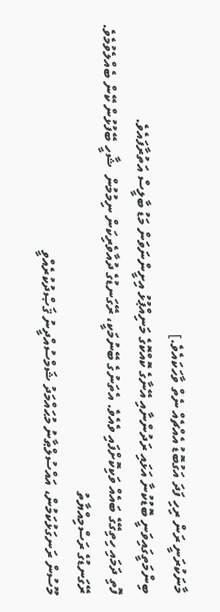މާނަކުރަނީ ރަން ރިހި ފަދަ އަގުބޮޑު އެއްޗެއް ނެތް ވާހަކައެވެ.]
ބިންމަތީގައިވަނީ ބޮޑުކުނާ އަޅައި ރަދުންނާއި އޭނާގެ ކޮއްކޮގެ މަނިއްޕުޅު އިށީންނަވަން މަޑު ބާލީސް އަތުރާފައެވެ.
ފޮތި ދަމައި ހިތިގޭގެ ބައެއް ވަކިކޮށްފައި ވެއެވެ. އެތަނުގެ ބޭނުމަކީ، ރޭގަނޑުގެ ދުއާވެރިކަން ނިމުމުން  ޝާހީ ބޭފުޅުން ކޭން ބެއްލެވުމެވެ.
ރޭގަނޑުގެ ރަސްމިއްޔާތު
މޫސުން ރަނގަޅުކަމުން، އައްސުލްޠާނު މުޙައްމަދު ޝަމްސުއްދީނު ޤަޞްދުކުރެއްވީ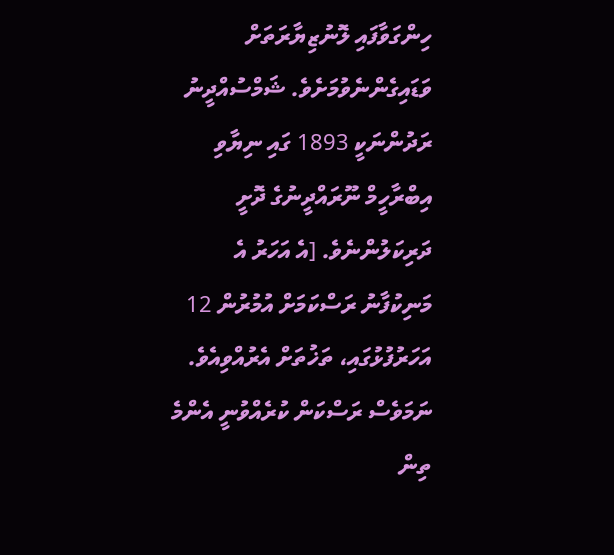ހިންގަވާފައި ލޮނުޒިޔާރަތަށް ވަޑައިގެންނެވުމަށެވެ. ޝަމްސުއްދީނު ރަދުންނަކީ 1893 ގައި ނިޔާވި އިބްރާހީމް ނޫރައްދީނުގެ ދޮށީ ދަރިކަލުންނެވެ. [އެ އަހަރު އެ މަނިކުފާނު ރަސްކަމަށް އުމުރުން 12 އަހަރުފުޅުގައި، ތަޚުތަށް އެރުއްވިއެވެ. ނަމަވެސް ރަސްކަން ކުރެއްވުނީ އެންމެ ތިން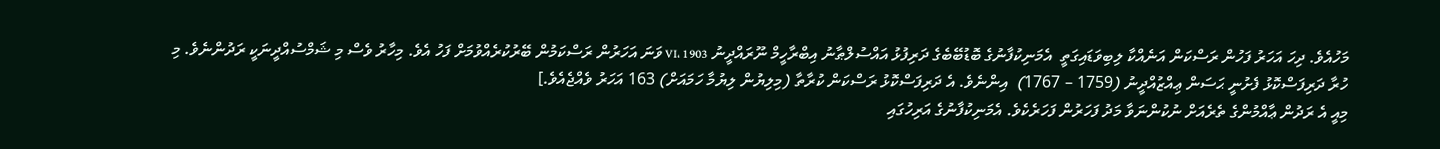މަހުއެވެ. ދިހަ އަހަރު ފަހުން ރަސްކަން އަނެއްކާ ލިބިވަޑައިގަތީ  އެމަނިކުފާނުގެ ބޮޑުބޭބެގެ ދަރިފުޅު އައްސުލްޠާނު އިބްރާހީމް ނޫރައްދީނު VI، 1903 ވަނަ އަހަރުން ރަސްކަމުން ބޭރުކުރެއްވުމަށް ފަހު އެވެ. މިހާރު ވެސް މި ޝަމްސުއްދީނަކީ ރަދުންނެވެ. މި ހުރާ ދަރިފަސްކޮޅު ފެށުނީ ޙަސަން ޢިއްޒުއްދީނު (1759 – 1767)  އިންނެވެ. އެ ދަރިފަސްކޮޅު ރަސްކަން ކުރާތާ (މިލިޔުން ލިޔުމާ ހަމައަށް) 163 އަހަރު ވެއްޖެއެވެ.]
މިއީ އެ ރަދުން ޢާއްމުންގެ ތެރެއަށް ނުކުންނަވާ މަދު ފަހަރުން ފަހަރެކެވެ. އެމަނިކުފާނުގެ އަރިހުގައި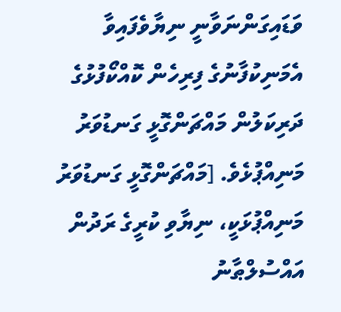ވަޑައިގަންނަވާނީ ނިޔާވެފައިވާ އެމަނިކުފާނުގެ ފިރިހެން ކޮއްކޯފުޅުގެ ދަރިކަލުން މައްޗަންގޮޅީ ގަނޑުވަރު މަނިއްޕުޅެވެ. [މައްޗަންގޮޅީ ގަނޑުވަރު މަނިއްޕުޅަކީ، ނިޔާވި ކުރީގެ ރަދުން އައްސުލްޠާނު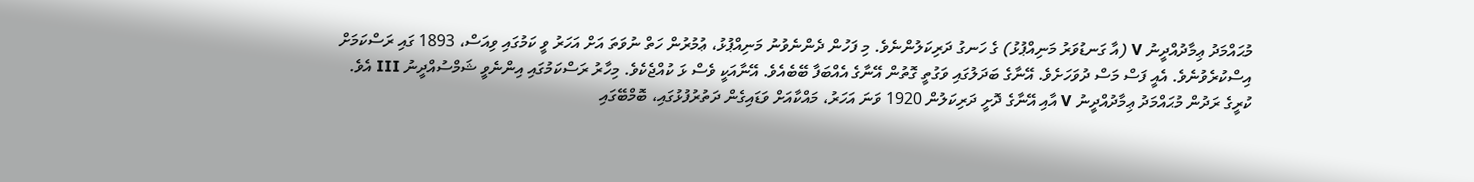މުޙައްމަދު ޢިމާދުއްދީނު V (އާ ގަނޑުވަރު މަނިއްޕުޅު) ގެ ހަނގު ދަރިކަލުންނެވެ. މި ފަހުން ދެންނެވުނު މަނިއްޕުޅު، ޢުމުރުން ހަތް ނުވަތަ އަށް އަހަރު ވީ ކަމުގައި ވިއަސް، 1893 ގައި ރަސްކަމަށް އިސްކުރެވުނެވެ. އެއީ ފަސް މަސް ދުވަހަށެވެ. އޭނާގެ ބަދަލުގައި ވަގުތީ ގޮތުން އޭނާގެ އެއްބަފާ ބޭބެއެވެ. އޭނާއަކީ ވެސް ޅަ ކުއްޖެކެވެ. މިހާރު ރަސްކަމުގައި އިންނެވީ ޝަމްސުއްދީނު III އެވެ.
ކުރީގެ ރަދުން މުޙައްމަދު ޢިމާދުއްދީނު V އާއި އޭނާގެ ދޮށީ ދަރިކަލުން 1920 ވަނަ އަހަރު، މައްކާއަށް ވަޑައިގެން ދަތުރުފުޅުގައި، ބޮމްބޭގައި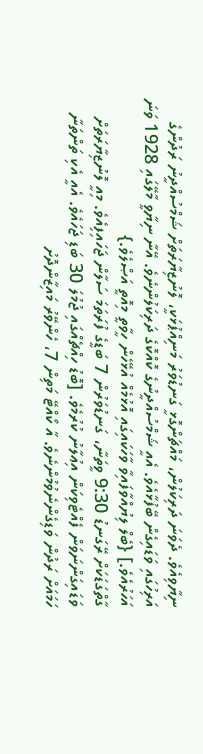ނިޔާވިއެވެ. ދެވަނަ ދަރިކަލުން، މައްޗަންގޮޅީ ގަނޑުވަރު މަނިއްޕުޅަކީ، ލޮނުޒިޔާރަތަށް ޝަމްސުއްދީނު ރަދުންގެ އަރިހުގައި ވަޑައިގެން ބޭފުޅާއެވެ. އެއީ ޝަމްސުއްދީނުގެ ކޮއްކޮގެ ދަރިކަލުންނެވެ. އޭނާ ނިޔާވީ މާލޭގައި 1928 ވަނަ އަހަރުއެވެ.] {ބެލް ލިޔުއްވާފައިވާ ވާހަކައިގައި އޮޅުމެއް އުޅޭހެން ހީވާތީ މިއޮތީ އަޞްލެވެ.}
ގާތްގަޑަކަށް ރޭގަނޑު 9:30 ވީތަނާ، ގަނޑުވަރުން 7 ބަޑީގެ ފުރަތަމަ ސަލާން ޖަހައިފިއެވެ. މިއީ ލޮނުޒިޔާރަތަށް ވަޑައިގަންނަވަން ފެއްޓެވިކަން އިޢުލާނު ކުރުމެވެ. [ބޮޑު ހިއްޗެއްގައި ޖުމުލަ 30 ބަޑި ޖަހައެވެ. އެއީ އެކި ތަންތަނާ ހަމައަށް ރަދުން ވަޑިގެންނެވުމުންނެވެ. އާ ކޯއްޓޭ މަތިން 7، ހެންވޭރު މައިޒާންދޮށު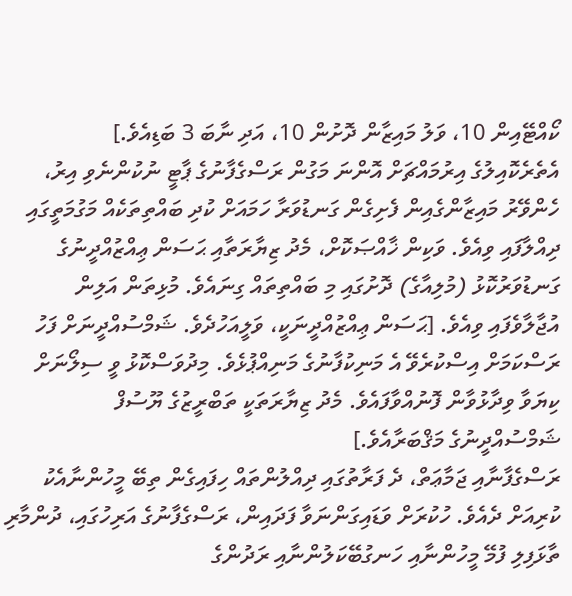ކޯއްޓޭއިން 10، ވަލު މައިޒާން ދޮށުން 10، އަދި ނާބަ 3 ބަޑިއެވެ.]
އެތެރެކޮއިލުގެ އިރުމައްޗަށް އޮންނަ މަގުން ރަސްގެފާނުގެ ޕާޓީ ނުކުންނެވި އިރު، ހެންވޭރު މައިޒާންގެއިން ފެށިގެން ގަނޑުވަރާ ހަމައަށް ކުދި ބައްތިތަކެއް މަގުމަތީގައި ދިއްލާފައި ވިއެވެ. ވަކިން ޚާއްޞަކޮށް، މެދު ޒިޔާރަތާއި ޙަސަން ޢިއްޒުއްދީނުގެ ގަނޑުވަރުކޮޅު (މުލިއާގެ) ދޮށުގައި މި ބައްތިތައް ގިނައެވެ. މުޅިތަން އަލިން އުޖާލާވެފައި ވިއެވެ. [ޙަސަން ޢިއްޒުއްދީނަކީ، ވަލީއަހުދެވެ. ޝަމްސުއްދީނަށް ފަހު ރަސްކަމަށް އިސްކުރެވޭ އެ މަނިކުފާނުގެ މަނިއްޕުޅެވެ. މިދުވަސްކޮޅު ވީ ސިލޯނަށް ކިޔަވާ ވިދާޅުވާން ފޮނުއްވާފައެވެ. މެދު ޒިޔާރަތަކީ ތަބްރީޒުގެ ޔޫސުފް ޝަމްސުއްދީނުގެ މަޤްބަރާއެވެ.]
ރަސްގެފާނާއި ޖަމާޢަތް، ދެ ފަރާތުގައި ދިއްލުންތައް ހިފައިގެން ތިބޭ މީހުންނާއެކު ކުރިއަށް ދެއެވެ. ހުކުރަށް ވަޑައިގަންނަވާ ފަދައިން، ރަސްގެފާނުގެ އަރިހުގައި، ދުންމާރި ތާޅަފިލި ފުމޭ މީހުންނާއި ހަނގުބޭކަލުންނާއި ރަދުންގެ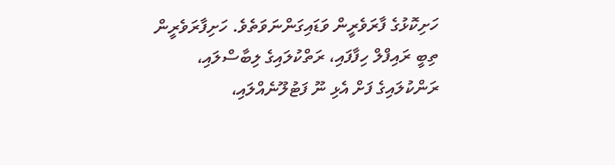ހަށިކޮޅުގެ ފާރަވެރީން ވަޑައިގަންނަވަތެވެ. ހަށިފާރަވެރީން ތިބީ ރައިފްލް ހިފާފައި، ރަތްކުލައިގެ ލިބާސްލައި، ރަންކުލައިގެ ފަށް އެޅި ނޫ ފަޓުލޫނެއްލައި،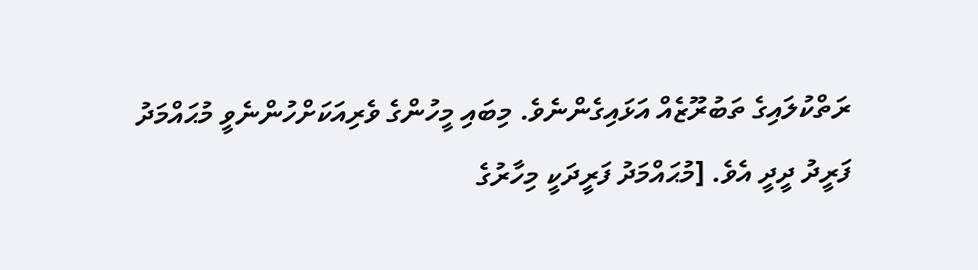ރަތްކުލައިގެ ތަބުރޫޒެއް އަޅައިގެންނެވެ. މިބައި މީހުންގެ ވެރިއަކަށްހުންނެވީ މުޙައްމަދު ފަރީދު ދީދީ އެވެ. [މުޙައްމަދު ފަރީދަކީ މިހާރުގެ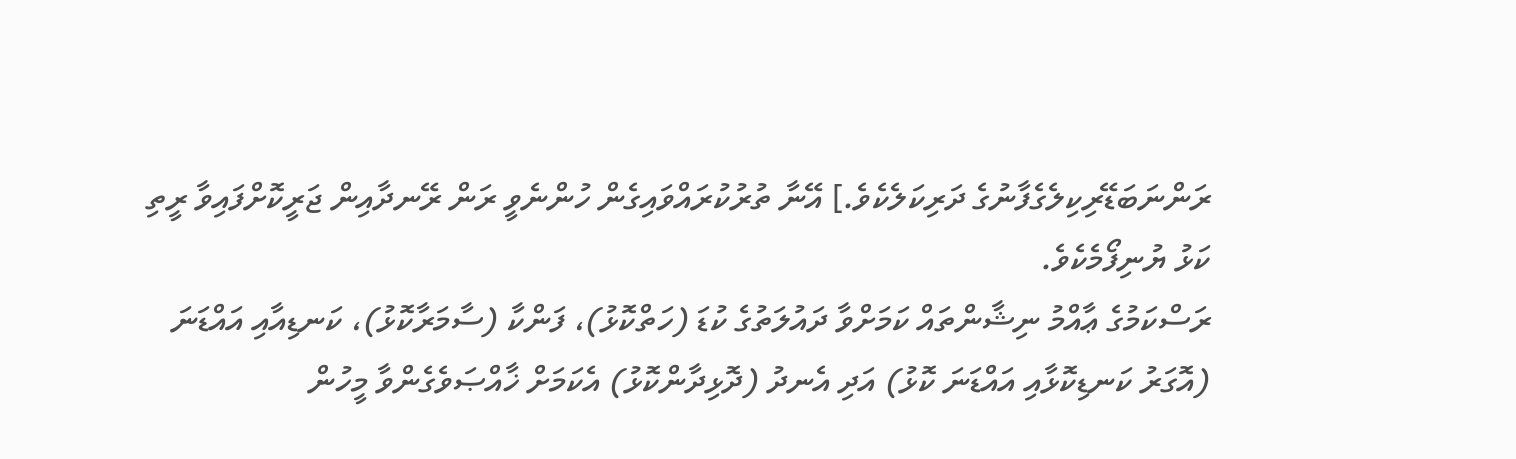ރަންނަބަޑޭރިކިލެގެފާނުގެ ދަރިކަލެކެވެ.] އޭނާ ތުރުކުރައްވައިގެން ހުންނެވީ ރަން ރޭނދާއިން ޖަރީކޮށްފައިވާ ރީތި ކަޅު ޔުނިފޯމެކެވެ.
ރަސްކަމުގެ ޢާއްމު ނިޝާންތައް ކަމަށްވާ ދައުލަތުގެ ކުޑަ (ހަތްކޮޅު)، ފަންކާ (ސާމަރާކޮޅު)، ކަނޑިއާއި އައްޑަނަ (އޮގަރު ކަނޑިކޮޅާއި އައްޑަނަ ކޮޅު) އަދި އެނދު (ދޮޅިދާންކޮޅު) އެކަމަށް ޚާއްޞަވެގެންވާ މީހުން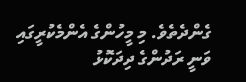ގެންދެތެވެ. މި މީހުންގެ އެންމެކުރީގައި ވަނީ ރަދުންގެ ދިދަކޮޅު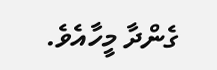ގެންދާ މީހާއެވެ.